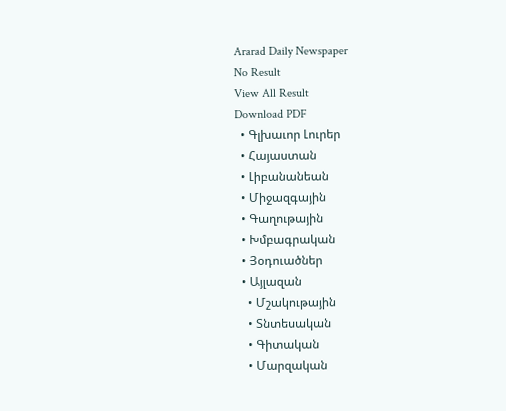Ararad Daily Newspaper
No Result
View All Result
Download PDF
  • Գլխաւոր Լուրեր
  • Հայաստան
  • Լիբանանեան
  • Միջազգային
  • Գաղութային
  • Խմբագրական
  • Յօդուածներ
  • Այլազան
    • Մշակութային
    • Տնտեսական
    • Գիտական
    • Մարզական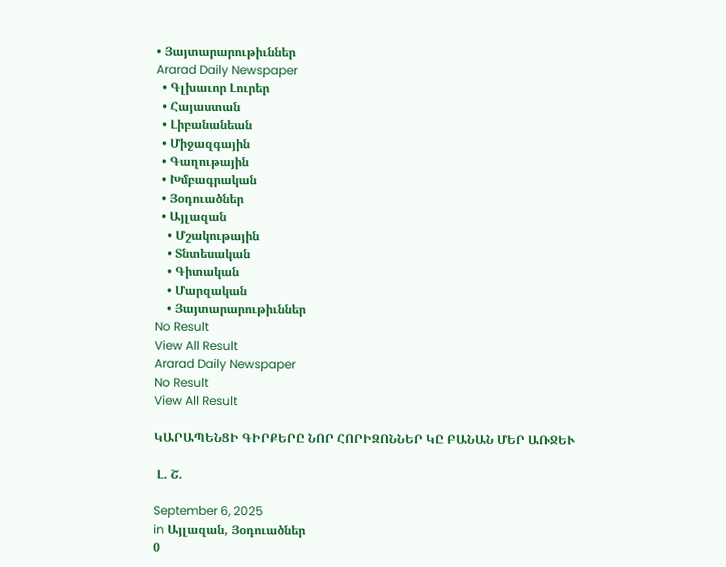• Յայտարարութիւններ
Ararad Daily Newspaper
  • Գլխաւոր Լուրեր
  • Հայաստան
  • Լիբանանեան
  • Միջազգային
  • Գաղութային
  • Խմբագրական
  • Յօդուածներ
  • Այլազան
    • Մշակութային
    • Տնտեսական
    • Գիտական
    • Մարզական
    • Յայտարարութիւններ
No Result
View All Result
Ararad Daily Newspaper
No Result
View All Result

ԿԱՐԱՊԵՆՑԻ ԳԻՐՔԵՐԸ ՆՈՐ ՀՈՐԻԶՈՆՆԵՐ ԿԸ ԲԱՆԱՆ ՄԵՐ ԱՌՋԵՒ

 Լ. Շ.

September 6, 2025
in Այլազան, Յօդուածներ
0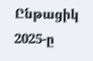Ընթացիկ 2025-ը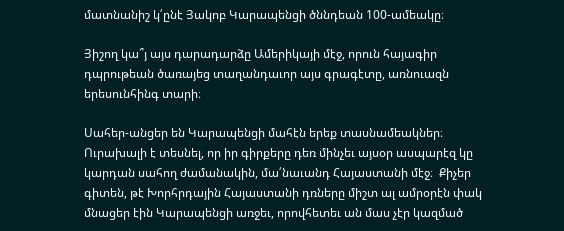մատնանիշ կ՛ընէ Յակոբ Կարապենցի ծննդեան 100-ամեակը։

Յիշող կա՞յ այս դարադարձը Ամերիկայի մէջ, որուն հայագիր դպրութեան ծառայեց տաղանդաւոր այս գրագէտը, առնուազն երեսունհինգ տարի։

Սահեր-անցեր են Կարապենցի մահէն երեք տասնամեակներ։ Ուրախալի է տեսնել, որ իր գիրքերը դեռ մինչեւ այսօր ասպարէզ կը կարդան սահող ժամանակին, մա՛նաւանդ Հայաստանի մէջ։  Քիչեր գիտեն, թէ Խորհրդային Հայաստանի դռները միշտ ալ ամրօրէն փակ մնացեր էին Կարապենցի առջեւ, որովհետեւ ան մաս չէր կազմած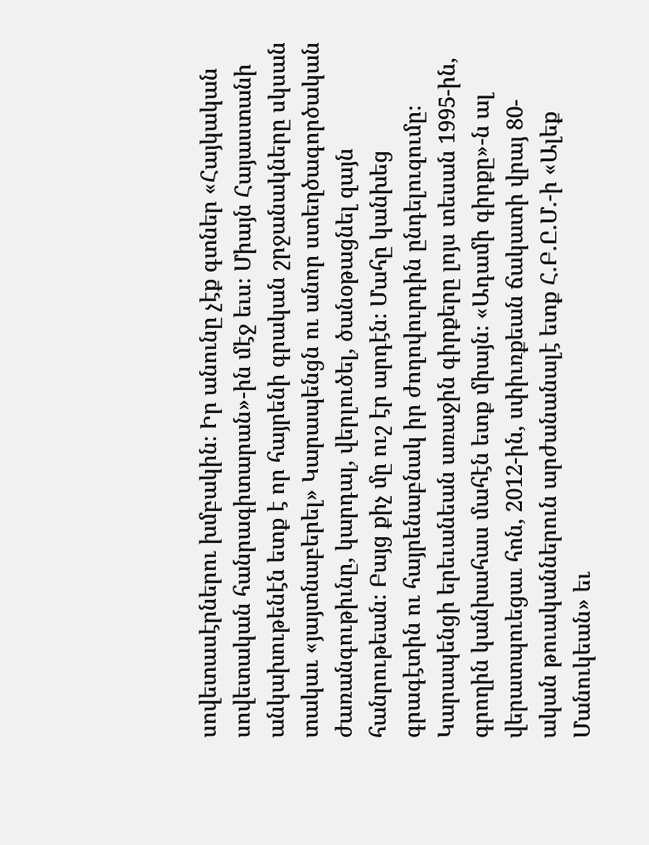սովետասէրներու խմբակին։ Իր անունը չէք գտներ «Հայկական սովետական հանրագիտարան»-ին մէջ եւս։ Միայն Հայաստանի անկախութենէն ետք է որ հայրենի գրական շրջանակները սկսան տակաւ «յայտնաբերել» Կարապենցն ու անոր ստեղծագործական ժառանգութիւնը, կարդալ, վերլուծել, ծանօթացնել զայն հանրութեան։ Բայց քիչ մը ուշ էր արդէն։ Մահը կանխեց գրագէտին ու հայրենաբնակ իր ժողովուրդին ընդելուզումը։ Կարապենցի երեւանեան առաջին գիրքերը լոյս տեսան 1995-ին, գրողին կանխահաս մահէն ետք միայն։ «Ադամի գիրքը»-ն ալ վերատպուեցաւ հոն, 2012-ին, սփիւռքեան ճակատի վրայ 80-ական թուականներուն արժանանալէ ետք Հ.Բ.Ը.Մ.-ի «Ալեք Մանուկեան» եւ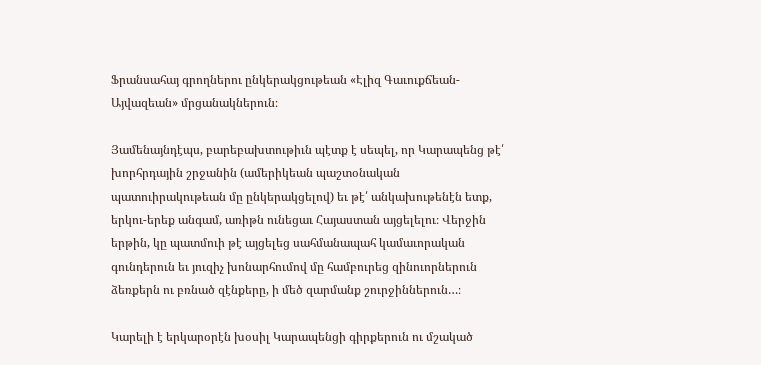Ֆրանսահայ գրողներու ընկերակցութեան «Էլիզ Գաւուքճեան-Այվազեան» մրցանակներուն։

Յամենայնդէպս, բարեբախտութիւն պէտք է սեպել, որ Կարապենց թէ՛ խորհրդային շրջանին (ամերիկեան պաշտօնական պատուիրակութեան մը ընկերակցելով) եւ թէ՛ անկախութենէն ետք, երկու-երեք անգամ, առիթն ունեցաւ Հայաստան այցելելու։ Վերջին երթին, կը պատմուի թէ այցելեց սահմանապահ կամաւորական գունդերուն եւ յուզիչ խոնարհումով մը համբուրեց զինուորներուն ձեռքերն ու բռնած զէնքերը, ի մեծ զարմանք շուրջիններուն…։

Կարելի է երկարօրէն խօսիլ Կարապենցի գիրքերուն ու մշակած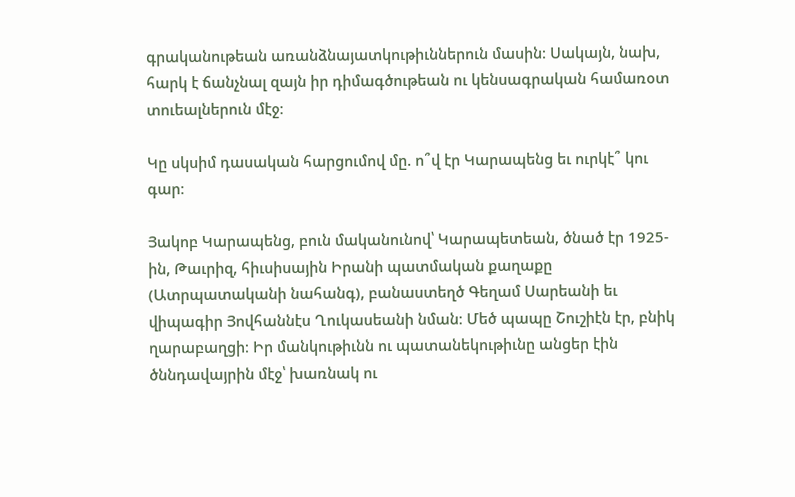գրականութեան առանձնայատկութիւններուն մասին։ Սակայն, նախ, հարկ է ճանչնալ զայն իր դիմագծութեան ու կենսագրական համառօտ տուեալներուն մէջ։

Կը սկսիմ դասական հարցումով մը. ո՞վ էր Կարապենց եւ ուրկէ՞ կու գար։

Յակոբ Կարապենց, բուն մականունով՝ Կարապետեան, ծնած էր 1925-ին, Թաւրիզ, հիւսիսային Իրանի պատմական քաղաքը (Ատրպատականի նահանգ), բանաստեղծ Գեղամ Սարեանի եւ վիպագիր Յովհաննէս Ղուկասեանի նման։ Մեծ պապը Շուշիէն էր, բնիկ ղարաբաղցի։ Իր մանկութիւնն ու պատանեկութիւնը անցեր էին ծննդավայրին մէջ՝ խառնակ ու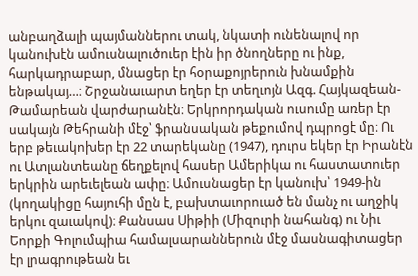անբաղձալի պայմաններու տակ, նկատի ունենալով որ կանուխէն ամուսնալուծուեր էին իր ծնողները ու ինք, հարկադրաբար, մնացեր էր հօրաքոյրերուն խնամքին ենթակայ…։ Շրջանաւարտ եղեր էր տեղւոյն Ազգ. Հայկազեան-Թամարեան վարժարանէն։ Երկրորդական ուսումը առեր էր սակայն Թեհրանի մէջ՝ ֆրանսական թեքումով դպրոցէ մը։ Ու երբ թեւակոխեր էր 22 տարեկանը (1947), դուրս եկեր էր Իրանէն ու Ատլանտեանը ճեղքելով հասեր Ամերիկա ու հաստատուեր երկրին արեւելեան ափը։ Ամուսնացեր էր կանուխ՝ 1949-ին (կողակիցը հայուհի մըն է, բախտաւորուած են մանչ ու աղջիկ երկու զաւակով)։ Քանսաս Սիթիի (Միզուրի նահանգ) ու Նիւ Եորքի Գոլումպիա համալսարաններուն մէջ մասնագիտացեր էր լրագրութեան եւ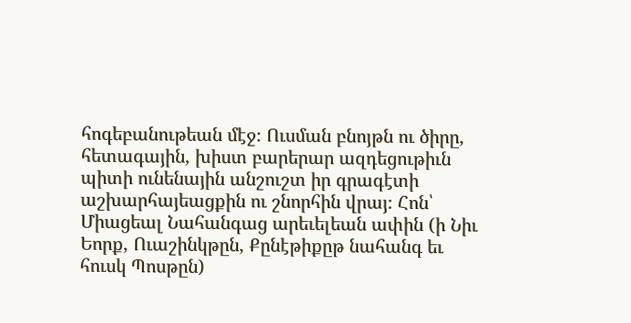հոգեբանութեան մէջ։ Ուսման բնոյթն ու ծիրը, հետագային, խիստ բարերար ազդեցութիւն պիտի ունենային անշուշտ իր գրագէտի աշխարհայեացքին ու շնորհին վրայ։ Հոն՝ Միացեալ Նահանգաց արեւելեան ափին (ի Նիւ Եորք, Ուաշինկթըն, Քընէթիքըթ նահանգ եւ հուսկ Պոսթըն)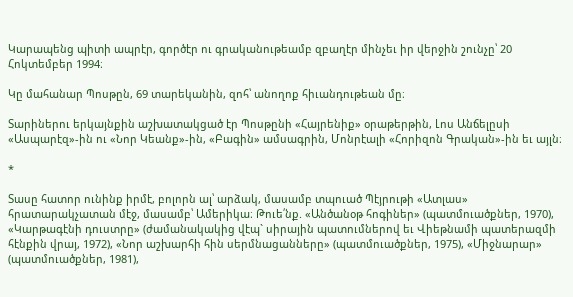Կարապենց պիտի ապրէր, գործէր ու գրականութեամբ զբաղէր մինչեւ իր վերջին շունչը՝ 20 Հոկտեմբեր 1994։

Կը մահանար Պոսթըն, 69 տարեկանին, զոհ՝ անողոք հիւանդութեան մը։

Տարիներու երկայնքին աշխատակցած էր Պոսթընի «Հայրենիք» օրաթերթին, Լոս Անճելըսի «Ասպարէզ»-ին ու «Նոր Կեանք»-ին, «Բագին» ամսագրին, Մոնրէալի «Հորիզոն Գրական»-ին եւ այլն։

*

Տասը հատոր ունինք իրմէ, բոլորն ալ՝ արձակ, մասամբ տպուած Պէյրութի «Ատլաս» հրատարակչատան մէջ, մասամբ՝ Ամերիկա։ Թուե՛նք. «Անծանօթ հոգիներ» (պատմուածքներ, 1970), «Կարթագէնի դուստրը» (ժամանակակից վէպ` սիրային պատումներով եւ Վիեթնամի պատերազմի հէնքին վրայ, 1972), «Նոր աշխարհի հին սերմնացանները» (պատմուածքներ, 1975), «Միջնարար» (պատմուածքներ, 1981),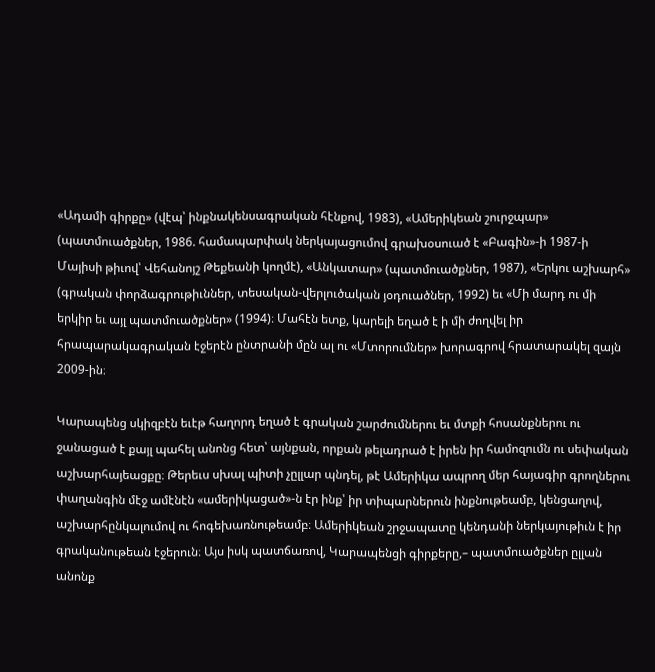«Ադամի գիրքը» (վէպ՝ ինքնակենսագրական հէնքով, 1983), «Ամերիկեան շուրջպար» (պատմուածքներ, 1986. համապարփակ ներկայացումով գրախօսուած է «Բագին»-ի 1987-ի Մայիսի թիւով՝ Վեհանոյշ Թեքեանի կողմէ), «Անկատար» (պատմուածքներ, 1987), «Երկու աշխարհ» (գրական փորձագրութիւններ, տեսական-վերլուծական յօդուածներ, 1992) եւ «Մի մարդ ու մի երկիր եւ այլ պատմուածքներ» (1994)։ Մահէն ետք, կարելի եղած է ի մի ժողվել իր հրապարակագրական էջերէն ընտրանի մըն ալ ու «Մտորումներ» խորագրով հրատարակել զայն 2009-ին։

Կարապենց սկիզբէն եւէթ հաղորդ եղած է գրական շարժումներու եւ մտքի հոսանքներու ու ջանացած է քայլ պահել անոնց հետ՝ այնքան, որքան թելադրած է իրեն իր համոզումն ու սեփական աշխարհայեացքը։ Թերեւս սխալ պիտի չըլլար պնդել, թէ Ամերիկա ապրող մեր հայագիր գրողներու փաղանգին մէջ ամէնէն «ամերիկացած»-ն էր ինք՝ իր տիպարներուն ինքնութեամբ, կենցաղով, աշխարհընկալումով ու հոգեխառնութեամբ։ Ամերիկեան շրջապատը կենդանի ներկայութիւն է իր գրականութեան էջերուն։ Այս իսկ պատճառով, Կարապենցի գիրքերը,– պատմուածքներ ըլլան անոնք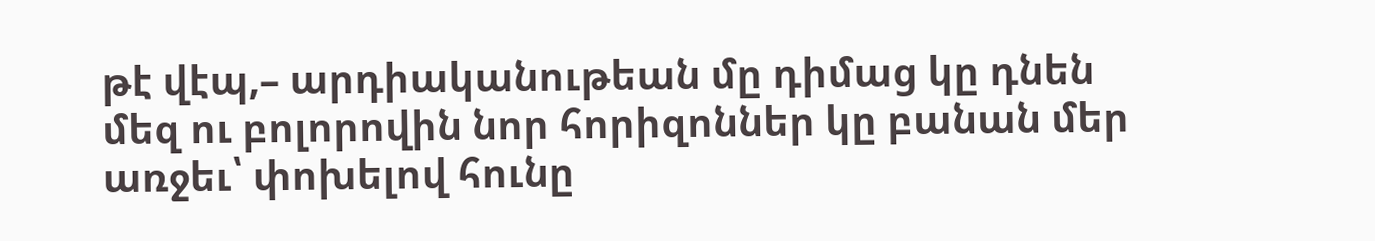թէ վէպ,– արդիականութեան մը դիմաց կը դնեն մեզ ու բոլորովին նոր հորիզոններ կը բանան մեր առջեւ՝ փոխելով հունը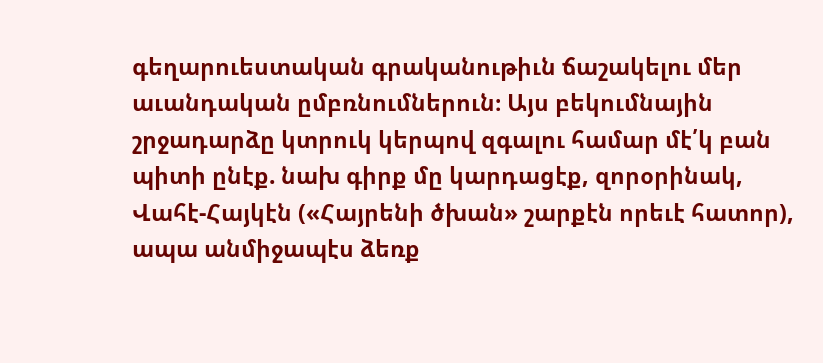գեղարուեստական գրականութիւն ճաշակելու մեր աւանդական ըմբռնումներուն։ Այս բեկումնային շրջադարձը կտրուկ կերպով զգալու համար մէ՛կ բան պիտի ընէք. նախ գիրք մը կարդացէք, զորօրինակ, Վահէ-Հայկէն («Հայրենի ծխան» շարքէն որեւէ հատոր), ապա անմիջապէս ձեռք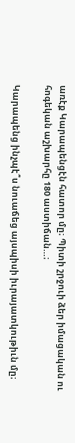առէք Կարապենցէն հատոր մը։ Պիտի շրջուի ձեր իմացական ու հոգեկան աշխարհը 180 աստիճան…։

Կարապենց ինչպէ՞ս նուաճեց այսպիսի իւրայատկութիւն մը։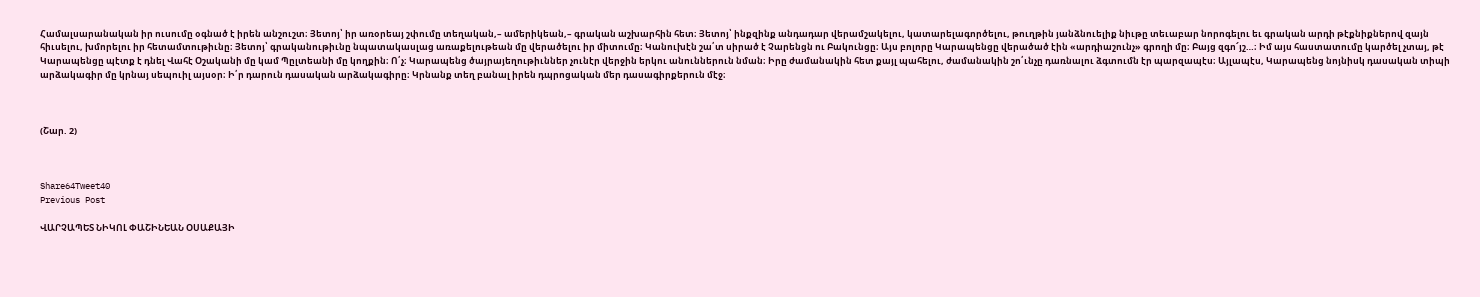Համալսարանական իր ուսումը օգնած է իրեն անշուշտ։ Յետոյ՝ իր առօրեայ շփումը տեղական,– ամերիկեան,– գրական աշխարհին հետ։ Յետոյ՝ ինքզինք անդադար վերամշակելու, կատարելագործելու, թուղթին յանձնուելիք նիւթը տեւաբար նորոգելու եւ գրական արդի թէքնիքներով զայն հիւսելու, խմորելու իր հետամտութիւնը։ Յետոյ՝ գրականութիւնը նպատակասլաց առաքելութեան մը վերածելու իր միտումը։ Կանուխէն շա՛տ սիրած է Չարենցն ու Բակունցը։ Այս բոլորը Կարապենցը վերածած էին «արդիաշունչ» գրողի մը։ Բայց զգո՜յշ…։ Իմ այս հաստատումը կարծել չտայ, թէ Կարապենցը պէտք է դնել Վահէ Օշականի մը կամ Պըլտեանի մը կողքին։ Ո՛չ։ Կարապենց ծայրայեղութիւններ չունէր վերջին երկու անուններուն նման։ Իրը ժամանակին հետ քայլ պահելու, ժամանակին շո՛ւնչը դառնալու ձգտումն էր պարզապէս։ Այլապէս, Կարապենց նոյնիսկ դասական տիպի արձակագիր մը կրնայ սեպուիլ այսօր։ Ի՛ր դարուն դասական արձակագիրը։ Կրնանք տեղ բանալ իրեն դպրոցական մեր դասագիրքերուն մէջ։



(Շար. 2)



Share64Tweet40
Previous Post

ՎԱՐՉԱՊԵՏ ՆԻԿՈԼ ՓԱՇԻՆԵԱՆ ՕՍԱՔԱՅԻ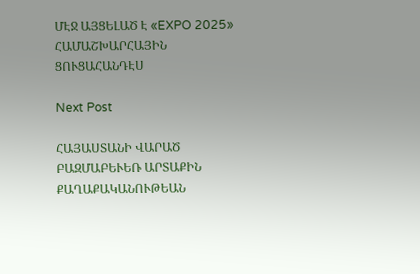ՄԷՋ ԱՅՑԵԼԱԾ Է «EXPO 2025» ՀԱՄԱՇԽԱՐՀԱՅԻՆ ՑՈՒՑԱՀԱՆԴԷՍ

Next Post

ՀԱՅԱՍՏԱՆԻ ՎԱՐԱԾ ԲԱԶՄԱԲԵՒԵՌ ԱՐՏԱՔԻՆ ՔԱՂԱՔԱԿԱՆՈՒԹԵԱՆ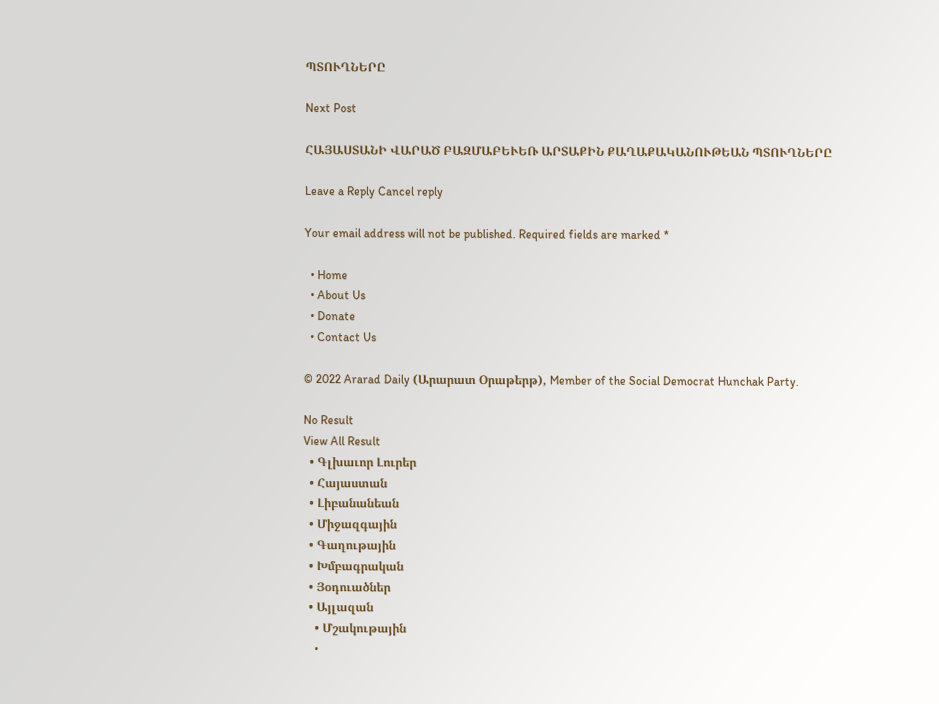ՊՏՈՒՂՆԵՐԸ

Next Post

ՀԱՅԱՍՏԱՆԻ ՎԱՐԱԾ ԲԱԶՄԱԲԵՒԵՌ ԱՐՏԱՔԻՆ ՔԱՂԱՔԱԿԱՆՈՒԹԵԱՆ ՊՏՈՒՂՆԵՐԸ

Leave a Reply Cancel reply

Your email address will not be published. Required fields are marked *

  • Home
  • About Us
  • Donate
  • Contact Us

© 2022 Ararad Daily (Արարատ Օրաթերթ), Member of the Social Democrat Hunchak Party.

No Result
View All Result
  • Գլխաւոր Լուրեր
  • Հայաստան
  • Լիբանանեան
  • Միջազգային
  • Գաղութային
  • Խմբագրական
  • Յօդուածներ
  • Այլազան
    • Մշակութային
    •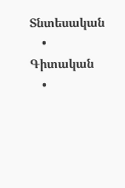Տնտեսական
    • Գիտական
    •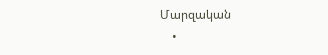Մարզական
    •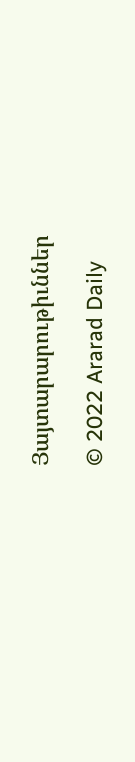Յայտարարութիւններ

© 2022 Ararad Daily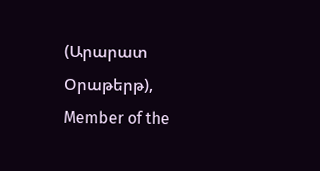(Արարատ Օրաթերթ), Member of the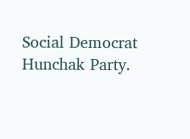Social Democrat Hunchak Party.